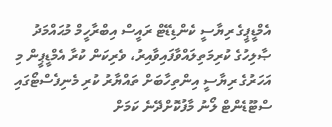އެމްޑީޕީގެ ރިޔާސީ ކެންޑިޑޭޓް ރައީސް އިބްރާހީމް މުޙައްމަދު ޞާލިހުގެ ކުރިމަތިލައްވާފައިވާއިރު، ވެރިކަން ކުރާ އެމްޑީޕީން މި އަހަރުގެ ރިޔާސީ އިންތިހާބަށް ތައްޔާރު ކުރި މެނިފެސްޓޯގައި ސްޓޫޑެންޓް ލޯނު މާފުކޮށްދޭނެ ކަމަށް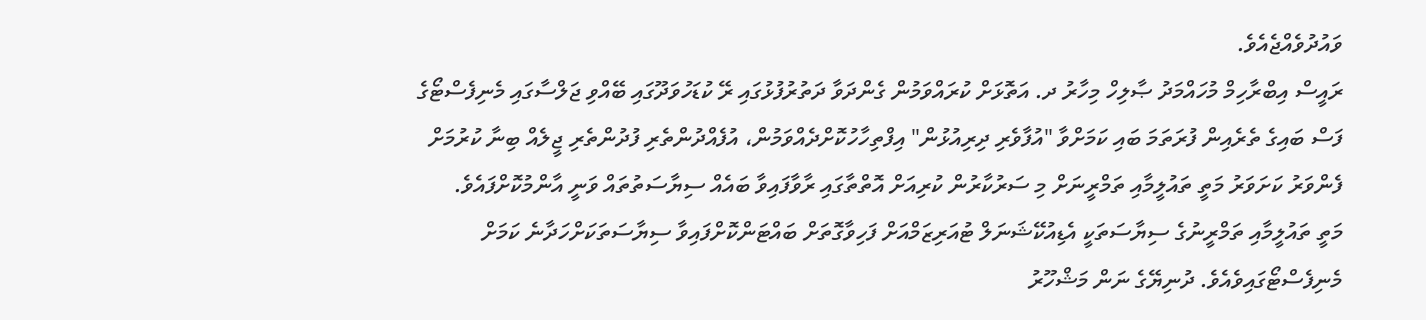ވައުދުވެއްޖެއެވެ.
ރައީސް އިބްރާހިމް މުހައްމަދު ޞާލިހް މިހާރު ދ. އަތޮޅަށް ކުރައްވަމުން ގެންދަވާ ދަތުރުފުޅުގައި ރޭ ކުޑަހުވަދޫގައި ބޭއްވި ޖަލްސާގައި މެނިފެސްޓޯގެ ފަސް ބައިގެ ތެރެއިން ފުރަތަމަ ބައި ކަމަށްވާ "އުފާވެރި ދިރިއުޅުން" އިފްތިހާހުކޮށްދެއްވަމުން، އުފެއްދުންތެރި ފުދުންތެރި ޖީލެއް ބިނާ ކުރުމަށް ފެންވަރު ކަށަވަރު މަތީ ތައުލީމާއި ތަމްރީނަށް މި ސަރުކާރުން ކުރިއަށް އޮތްތާގައި ރާވާފައިވާ ބައެއް ސިޔާސަތުތައް ވަނީ އާންމުކޮށްފައެވެ.
މަތީ ތައުލީމާއި ތަމްރީނުގެ ސިޔާސަތަކީ އެޑިއުކޭޝަނަލް ޓުއަރިޒަމްއަށް ފަހިވާގޮތަށް ބައްޓަންކޮށްފައިވާ ސިޔާސަތަކަށްހަދާނެ ކަމަށް މެނިފެސްޓޯގައިވެއެވެ. ދުނިޔޭގެ ނަން މަޝްހޫރު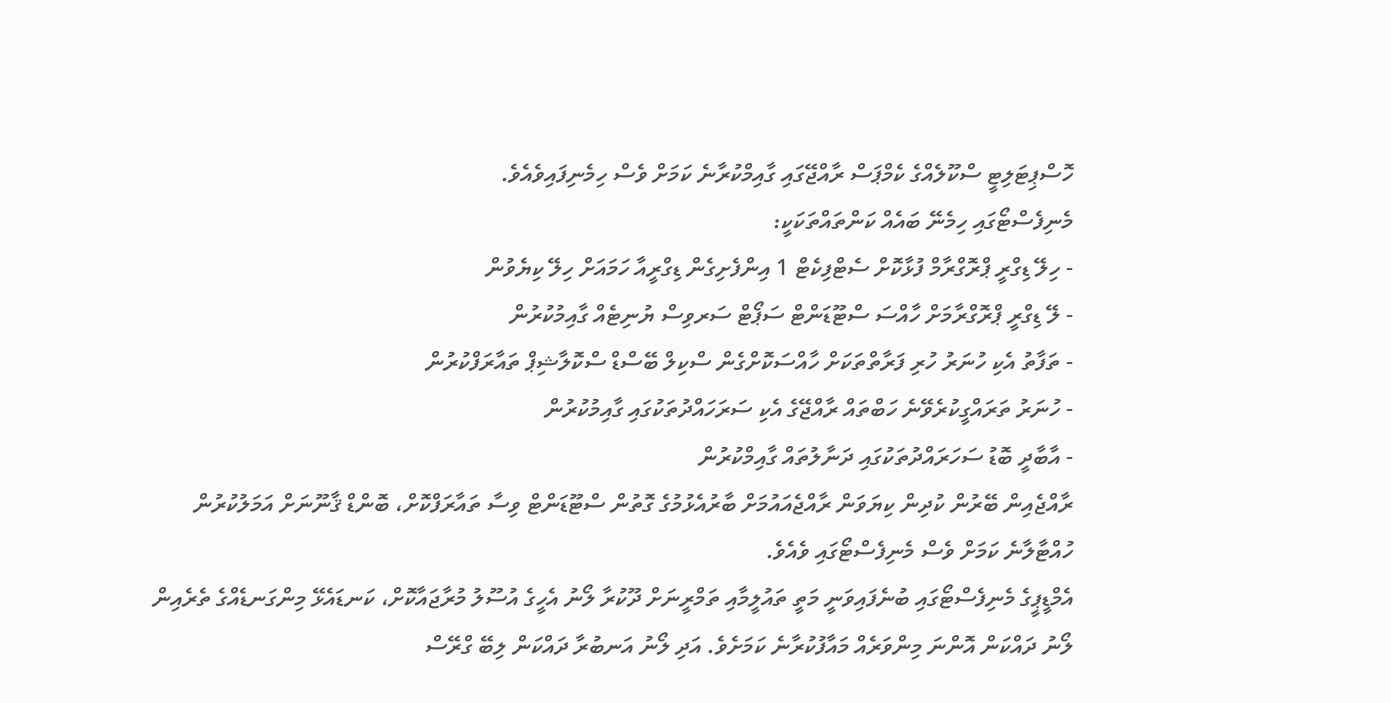ހޮސްޕިޓަލިޓީ ސްކޫލެއްގެ ކެމްޕަސް ރާއްޖޭގައި ގާއިމްކުރާނެ ކަމަށް ވެސް ހިމެނިފައިވެއެވެ.
މެނިފެސްޓޯގައި ހިމެނޭ ބައެއް ކަންތައްތަކަކީ:
- ހިލޭ ޑިގްރީ ޕްރޮގްރާމް ފުޅާކޮށް ސެޓްފިކެޓް 1 އިންފެށިގެން ޑިގްރީއާ ހަމައަށް ހިލޭ ކިޔެވުން
- ލޭ ޑިގްރީ ޕްރޮގްރާމަށް ހާއްސަ ސްޓޫޑަންޓް ސަޕޯޓް ސަރވިސް ޔުނިޓެއް ގާއިމުކުރުން
- ތަފާތު އެކި ހުނަރު ހުރި ފަރާތްތަކަށް ހާއްސަކޮށްގެން ސްކިލް ބޭސްޑް ސްކޮލާޝިޕް ތައާރަފްކުރުން
- ހުނަރު ތަރައްގީކުރެވޭނެ ހަބްތައް ރާއްޖޭގެ އެކި ސަރަހައްދުތަކުގައި ގާއިމުކުރުން
- އާބާދީ ބޮޑު ސަހަރައްދުތަކުގައި ދަނާލުތައް ގާއިމްކުރުން
ރާއްޖެއިން ބޭރުން ކުދިން ކިޔަވަން ރާއްޖެއައުމަށް ބާރުއެޅުމުގެ ގޮތުން ސްޓޫޑަންޓް ވިސާ ތައާރަފްކޮށް، ބޮންޑް ޤާނޫނަށް އަމަލުކުރުން ހުއްޓާލާނެ ކަމަށް ވެސް މެނިފެސްޓޯގައި ވެއެވެ.
އެމްޑީޕީގެ މެނިފެސްޓޯގައި ބުނެފައިވަނީ މަތީ ތައުލީމާއި ތަމްރީނަށް ދޫކުރާ ލޯނު އެހީގެ އުސޫލު މުރާޖައާކޮށް، ކަނޑައެޅޭ މިންގަނޑެއްގެ ތެރެއިން ލޯނު ދައްކަން އޮންނަ މިންވަރެއް މައާފުކުރާނެ ކަމަށެވެ. އަދި ލޯނު އަނބުރާ ދައްކަން ލިބޭ ގްރޭސް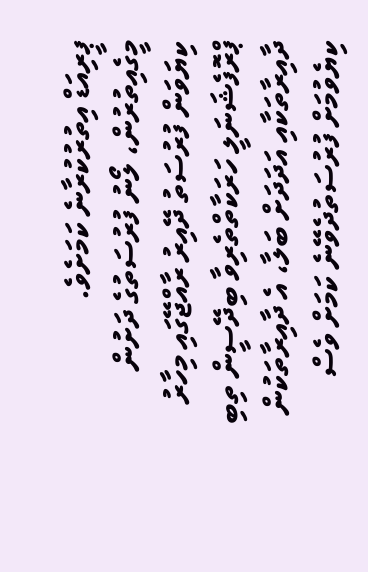ޕީރިއަޑް އިތުރުކުރާނެ ކަމަށެވެ.
މީގެއިތުރުން، ލޯނު ފުރުސަތުގެ ދަށުން ކިޔަވަން ފުރުސަތު ދޭއިރު ރާއްޖޭގައި މިހާރު ޕްރޮފެޝަނަލީ ހަރަކާތްތެރިވާ ބިދޭސީން ތިބި ދާއިރާތަކާއި އަދަދަށް ބަލާ، އެ ދާއިރާތަކުން ކިޔެވުމަށް ފުރުސަތުދެވޭނެ ކަމަށް ވެސް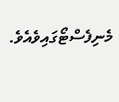މެނިފެސްޓޯގައިވެއެވެ.